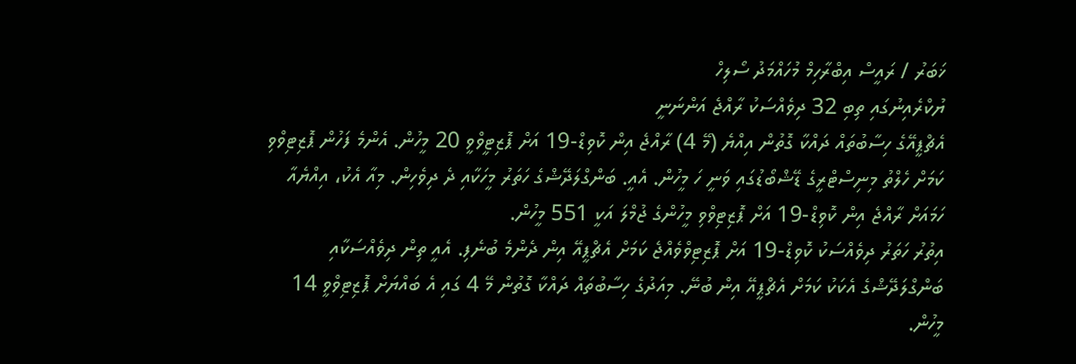ޚަބަރު / ރައީސް އިބްރާހިމް މުހައްމަދު ސޯލިހް
ޔުކްރެއިނުގައި ތިބި 32 ދިވެއްސަކު ރާއްޖެ އަންނަނީ
އެޗްޕީއޭގެ ހިސާބުތައް ދައްކާ ގޮތުން އިއްޔެ (މޭ 4) ރާއްޖެ އިން ކޮވިޑް-19 އަށް ޕޮޒިޓީވްވީ 20 މީހުން. އެންމެ ފަހުން ޕޮޒިޓިވްވި ކަމަށް ހެލްތު މިނިސްޓްރީގެ ޑޭޝްބޯޑުގައި ވަނީ ހަ މީހުން. އެއީ. ބަންގްލަދޭޝްގެ ހަތަރު މީހަކާއި ދެ ދިވެހިން. މިއާ އެކު، އިއްޔެއާ ހަމައަށް ރާއްޖެ އިން ކޮވިޑް-19 އަށް ޕޮޒިޓިވްވި މީހުންގެ ޖުމްލަ އަކީ 551 މީހުން.
އިތުރު ހަތަރު ދިވެއްސަކު ކޮވިޑް-19 އަށް ޕޮޒިޓިވްވެއްޖެ ކަމަށް އެޗްޕީއޭ އިން ދެންމެ ބުނެފި. އެއީ ތިން ދިވެއްސަކާއި ބަންގްލަދޭޝްގެ އެކަކު ކަމަށް އެޗްޕީއޭ އިން ބުނޭ. މިއަދުގެ ހިސާބުތައް ދައްކާ ގޮތުން މޭ 4 ގައި އެ ބައްޔަށް ޕޮޒިޓިވްވީ 14 މީހުން.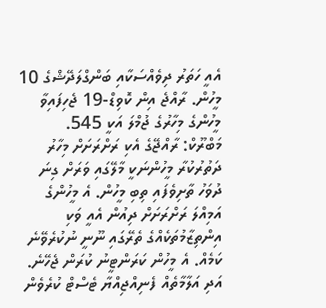އެއީ ހަތަރު ދިވެއްސަކާއި ބަންގްލަދޭޝްގެ 10 މީހުން. ރާއްޖެ އިން ކޮވިޑް-19 ޖެހިފައިވާ މީހުންގެ މިހާރުގެ ޖުމްލަ އަކީ 545.
މަބްރޫކް: ރާއްޖޭގެ އެކި ރަށްރަށަށް މިހާރު ދަތުރުކުރާ މީހުންނަކީ މާލޭގައި ވަރަށް ގިނަ ދުވަހު ތާށިވެފައި ތިބި މީހުން. އެ މީހުންގެ އަމިއްލަ ރަށްރަށަށް ދިއުން އެއީ ވަކި އިންތިޒާމުތަކެއްގެ ތެރޭގައި ނޫނީ ނުކުރެވޭނެ ކަމެއް. އެ މީހުން ކަރަންޓީނު ކުރަން ޖެހޭނެ. އަދި އަލާމާތެއް ފެނިއްޖިއްޔާ ޓެސްޓް ކުރެވެން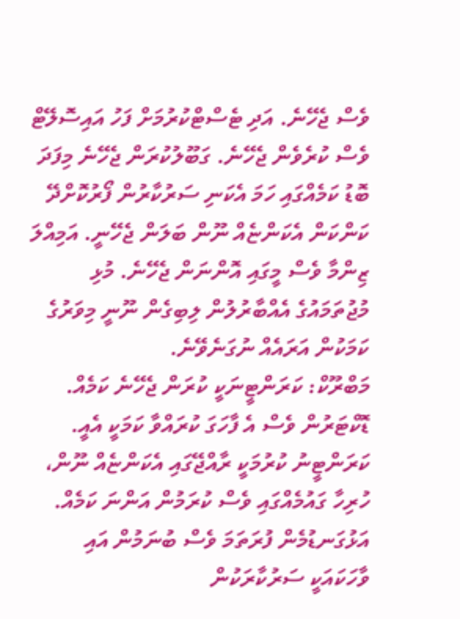ވެސް ޖެހޭނެ. އަދި ޓެސްޓްކުރުމަށް ފަހު އައިސޮލޭޓް ވެސް ކުރެވެން ޖެހޭނެ. ގަބޫލުކުރަން ޖެހޭނެ މިފަދަ ބޮޑު ކަމެއްގައި ހަމަ އެކަނި ސަރުކާރުން ފޯރުކޮށްދޭ ކަންކަން އެކަންޏެއް ނޫން ބަލަން ޖެހޭނީ. އަމިއްލަ ޒިންމާ ވެސް މީގައި އޮންނަން ޖެހޭނެ. މުޅި މުޖުތަމައުގެ އެއްބާރުލުން ލިބިގެން ނޫނީ މިވަރުގެ ކަމަކުން އަރައެއް ނުގަނެވޭނެ.
މަބްރޫކް: ކަރަންޓީނަކީ ކުރަން ޖެހޭނެ ކަމެއް. ޑޮކްޓަރުން ވެސް އެ ފާހަގަ ކުރައްވާ ކަމަކީ އެއީ. ކަރަންޓީނު ކުރުމަކީ ރާއްޖޭގައި އެކަންޏެއް ނޫން، ހުރިހާ ގައުމެއްގައި ވެސް ކުރަމުން އަންނަ ކަމެއް. އަޅުގަނޑުމެން ފުރަތަމަ ވެސް ބުނަމުން އައި ވާހަކައަކީ ސަރުކާރަކުން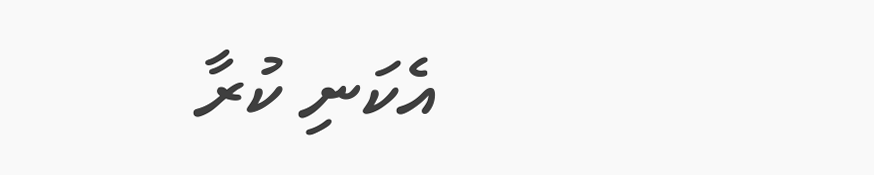އެކަނި ކުރާ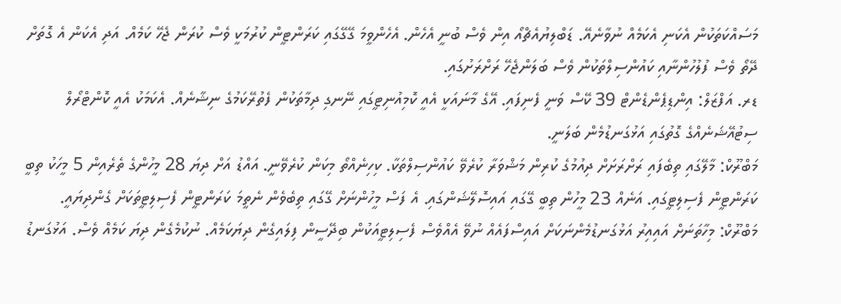މަސައްކަތަކުން އެކަނި އެކަމެއް ނުވާނެއޭ. ޑަބްލިޔުއެޗްއޯ އިން ވެސް ބުނީ އެހެން. އެހެންވީމަ ގޭގޭގައި ކަރަންޓީން ކުރުމަކީ ވެސް ކުރަން ޖެހޭ ކަމެއް. އަދި އެކަން އެ ގޮތަށް ދޭތޯ ވެސް ފުލުހުންނާއި ކައުންސިލްތަކުން ވެސް ބަލަންޖެހޭ ރަށްރަށުގައި.
ޑރ. އަފްޒަލް: އިންޑިޕެންޑެންޓް 39 ކޭސް ވަނީ ފެނިފައި. އޭގެ މާނައަކީ އެއީ ކޮމިއުނިޓީގައި ނޭނގި ދިމާތަކުން ފެތުރޭކަމުގެ ނިޝާނެއް. އެކަމަކު އެއީ ކޮންޓްރޯލް ސިޓުއޭޝަނެއްގެ ގޮތުގައި އަޅުގަނޑުމެން ބަލަނީ.
މަބްރޫކް: މާލޭގައި ތިބެފައި ރަށްރަށަށް ދިއުމުގެ ކުރިން މަޝްވަރާ ކުރެވޭ ކައުންސިލްތަކާ. ކިހިނެއްތޯ މިކަން ކުރެވޭނީ. އައްޑު އަށް ދިޔަ 28 މީހުންގެ ތެރެއިން 5 މީހަކު ތިބީ ކަރަންޓީން ފެސިލިޓީގައި. އަނެއް 23 މީހުން ތިބީ ގޭގައި އައިސޮލޭޝަންގައި. އެ ފަސް މީހުންނަށް ގޭގައި ތިބެވެން ނެތީމަ ކަރަންޓީން ފެސިލިޓީތަކަށް ގެންދިޔައީ.
މަބްރޫކް: މިހާތަނަށް އައިއިރު އަޅުގަނޑުމެންނަކަށް އައިސްފައެއް ނުވޭ އެއްވެސް ފެސިލިޓީއަކުން ބިދޭސީން ފިލައިގެން ދިޔަކަމެއް. ނުކުމެގެން ދިޔަ ކަމެއް ވެސް. އަޅުގަނޑު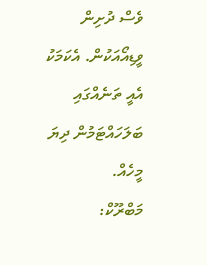ވެސް ދުށިން ވީޑިއޯއަކުން. އެކަމަކު އެއީ ތަނެއްގައި ބަލަހައްޓަމުން ދިޔަ މީހެއް.
މަބްރޫކް: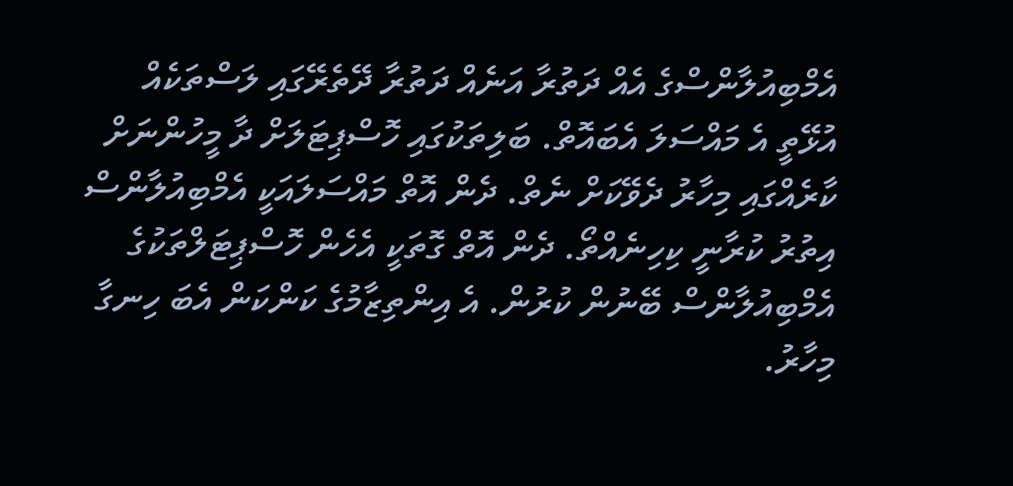އެމްބިއުލާންސްގެ އެއް ދަތުރާ އަނެއް ދަތުރާ ދޭތެރޭގައި ލަސްތަކެއް އުޅޭތީ އެ މައްސަލަ އެބައޮތް. ބަލިތަކުގައި ހޮސްޕިޓަލަށް ދާ މީހުންނަށް ކާރެއްގައި މިހާރު ދެވޭކަށް ނެތް. ދެން އޮތް މައްސަލައަކީ އެމްބިއުލާންސް އިތުރު ކުރާނީ ކިހިނެއްތޯ. ދެން އޮތް ގޮތަކީ އެހެން ހޮސްޕިޓަލްތަކުގެ އެމްބިއުލާންސް ބޭނުން ކުރުން. އެ އިންތިޒާމުގެ ކަންކަން އެބަ ހިނގާ މިހާރު.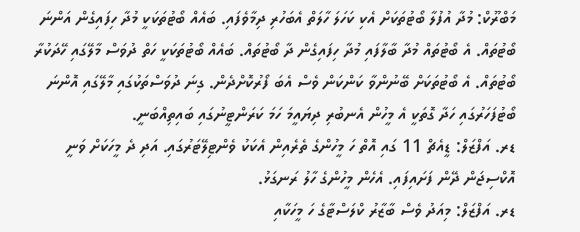މަބްރޫކް: މުދާ އުފުލާ ބޯޓުތަކަށް އެކި ކަހަލަ ހާލަތް އެބަހުރި ދިމާވެފައި. ބައެއް ބޯޓުތަކަކީ މުދާ ހިފައިގެން އަންނަ ބޯޓުތައް. އެ ބޯޓުތައް މުދާ ބާލާފައި މުދާ ހިފައިގެން ދާ ބޯޓުތައް. ބައެއް ބޯޓުތަކަކީ ހަތް ދުވަސް މާލޭގައި ހޭދަކުރާ ބޯޓުތައް. އެ ބޯޓުތަކަށް ބޭނުންވާ ކަންކަން ވެސް އެބަ ފޯރުކޮށްދެން. ގިނަ ދުވަސްތަކުގައި މާލޭގައި އޮންނަ ބޯޓުފަހަރުގައި ހަދާ ގޮތަކީ އެ މީހުން އެނބުރި ދިޔައީމަ ހަމަ ކަރަންޓީނުގައި ބައިތިއްބަނީ.
ޑރ. އަފްޒަލް: ޑީއެޗް 11 ގައި އޮތް ހަ މީހުންގެ ތެރެއިން އެކަކު ވެންޓިލޭޓަރުގައި. އަދި ދެ މީހަކަށް ވަނީ އޮކްސިޖަން ދޭން ފަށައިފައި. އެހެން މީހުންގެ ހާލު ރަނގަޅު.
ޑރ. އަފްޒަލް: މިއަދު ވެސް ބާޒާރު ކްލަސްޓާގެ ހަ މީހަކާއި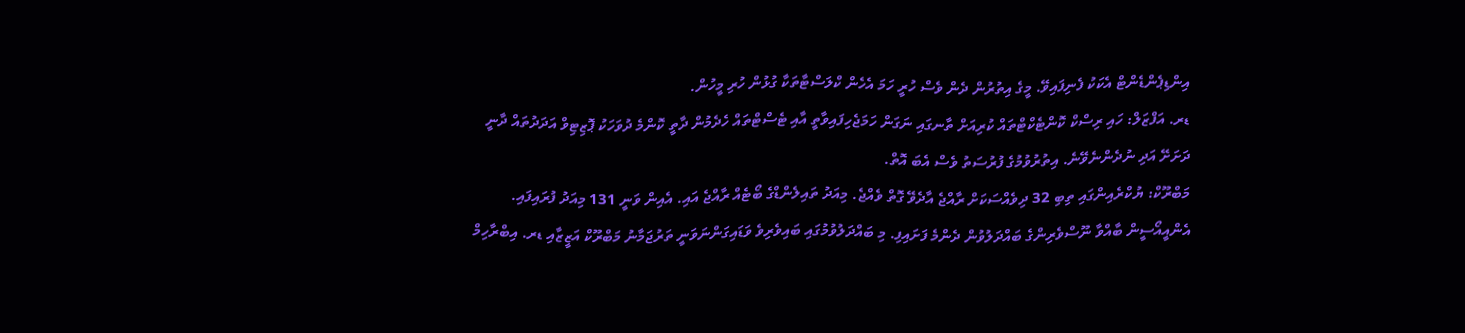އިންޑިޕެންޑެންޓް އެކަކު ފެނިފައިވޭ. މީގެ އިތުރުން ދެން ވެސް ހުރީ ހަމަ އެހެން ކްލަސްޓާތަކާ ގުޅުން ހުރި މީހުން.
ޑރ. އަފްޒަލް: ހައި ރިސްކް ކޮންޓެކްޓްތައް ކުރިއަށް ތާނގައި ނަގަން ހަމަޖެހިފައިވާތީ އާއި ޓެސްޓްތައް ހެދެމުން ދާތީ ކޮންމެ ދުވަހަކު ޕޮޒިޓިވް އަދަދުތައް ދާނީ ދަށަށޭ އަދި ނުދެންނެވޭނެ. އިތުރުވުމުގެ ފުރުސަތު ވެސް އެބަ އޮތް.
މަބްރޫކް: ޔުކްރެއިންގައި ތިބި 32 ދިވެއްސަކަށް ރާއްޖެ އާދެވޭ ގޮތް ވެއްޖެ. މިއަދު ތައިލެންޑްގެ ބޯޓެއް ރާއްޖެ އައި. އެއިން ވަނީ 131 މިއަދު ފުރައިފައި.
އެންއީއޯސީން ބާއްވާ ނޫސްވެރިންގެ ބައްދަލުވުން ދެންމެ ފަށައިފި. މި ބައްދަލުވުމުގައި ބައިވެރިވެ ވަޑައިގަންނަވަނީ ތަރުޖަމާނު މަބްރޫކް އަޒީޒާއި ޑރ. އިބްރާހިމް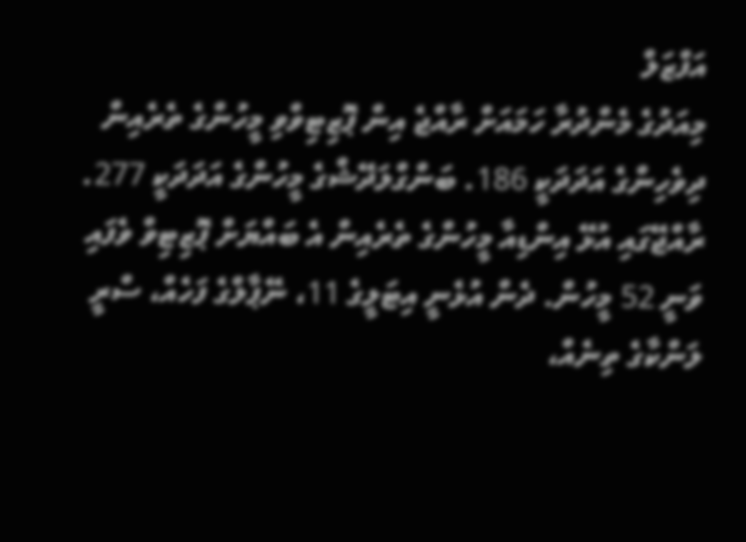އަފްޒަލް
މިއަދުގެ މެންދުރާ ހަމައަށް ރާއްޖެ އިން ޕޮޒިޓިވްވި މީހުންގެ ތެރެއިން ދިވެހިންގެ އަދަދަކީ 186. ބަންގްލަދޭޝްގެ މީހުންގެ އަދަދަކީ 277. ރާއްޖޭގައި އުޅޭ އިންޑިއާ މީހުންގެ ތެރެއިން އެ ބައްޔަށް ޕޮޒިޓިވް ވެފައި ވަނީ 52 މީހުން. ދެން އުޅެނީ އިޓަލީގެ 11، ނޭޕާލްގެ ފަހެއް، ސްރީ ލަންކާގެ ތިނެއް،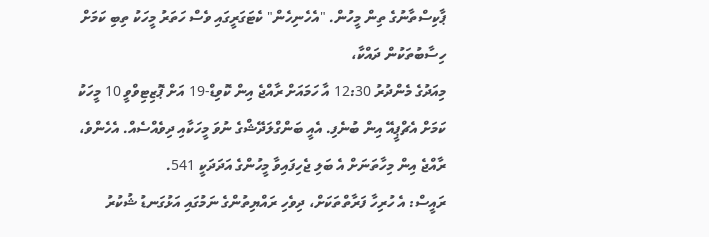ޕާކިސްތާނުގެ ތިން މީހުން. "އެހެނިހެން" ކެޓަގަރީގައި ވެސް ހަތަރު މީހަކު ތިބި ކަމަށް ހިސާބުތަކުން ދައްކާ،
މިއަދުގެ މެންދުރު 12:30 އާ ހަމައަށް ރާއްޖެ އިން ކޮވިޑް-19 އަށް ޕޮޒިޓިވްވީ 10 މީހަކު ކަމަށް އެޗްޕީއޭ އިން ބުނެފި. އެއީ ބަންގްލަދޭޝްގެ ނުވަ މީހަކާއި ދިވެއްސެއް. އެހެންވެ، ރާއްޖެ އިން މިހާތަނަށް އެ ބަލި ޖެހިފައިވާ މީހުންގެ އަދަދަކީ 541.
ރައީސް: އެ ހުރިހާ ފަރާތްތަކަށް، ދިވެހި ރައްޔިތުންގެ ނަމުގައި އަޅުގަނޑު ޝުކުރު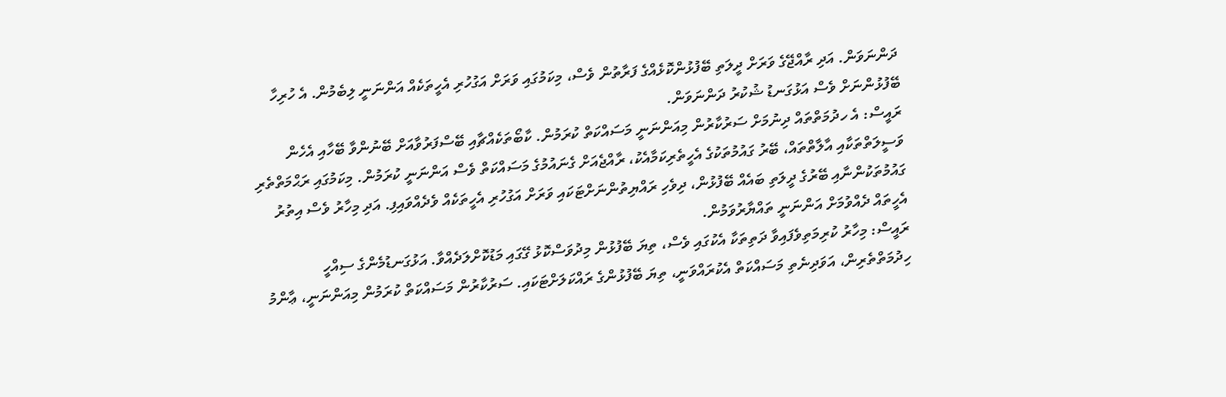ދަންނަވަން. އަދި ރާއްޖޭގެ ވަރަށް ދީލަތި ބޭފުޅުންކޮޅެއްގެ ފަރާތުން ވެސް، މިކަމުގައި ވަރަށް އަގުހުރި އެހީތަކެއް އަންނަނީ ލިބެމުން. އެ ހުރިހާ ބޭފުޅުންނަށް ވެސް އަޅުގަނޑު ޝުކުރު ދަންނަވަން.
ރައީސް: އެ ހދުމަތްތައް ދިނުމަށް ސަރުކާރުން މިއަންނަނީ މަސައްކަތް ކުރަމުން. ކާބޯތަކެއްޗާއި ބޭސްފަރުވާއަށް ބޭނުންވާ ބޭހާއި އެހެން ވަސީލަތްތަކާއި އާލާތްތައް، ބޭރު ގައުމުތަކުގެ އެހީތެރިކަމާއެކު، ރާއްޖެއަށް ގެނައުމުގެ މަސައްކަތް ވެސް އަންނަނީ ކުރަމުން. މިކަމުގައި ރަޙްމަތްތެރި ގައުމުތަކުންނާއި ބޭރުގެ ދީލަތި ބައެއް ބޭފުޅުން، ދިވެހި ރައްޔިތުންނަށްޓަކައި ވަރަށް އަގުހުރި އެހީތަކެއް ވެދެއްވައިފި. އަދި މިހާރު ވެސް އިތުރު އެހީތައް ދެއްވުމަށް އަންނަނީ ތައްޔާރުވަމުން.
ރައީސް: މިހާރު ކުރިމަތިވެފައިވާ ދަތިތަކާ އެކުގައި ވެސް، ތިޔަ ބޭފުޅުން މިދުވަސްކޮޅު ގޭގައި މަޑުކޮށްލަދެއްވާ. އަޅުގަނޑުމެންގެ ސިއްހީ ހިދުމަތްތެރިން، އަވަދިނެތި މަސައްކަތް އެކުރައްވަނީ، ތިޔަ ބޭފުޅުންގެ ރައްކަލަށްޓަކައި. ސަރުކާރުން މަސައްކަތް ކުރަމުން މިއަންނަނީ، ޢާންމު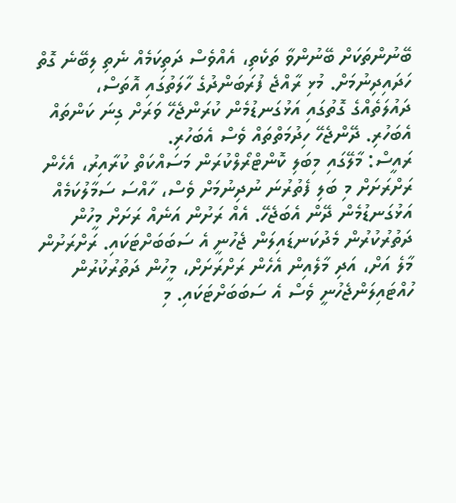ބޭނުންތަކަށް ބޭނުންވާ ތަކެތި، އެއްވެސް ދަތިކަމެއް ނެތި ލިބޭނެ ގޮތް ހަދައިދިނުމަށް. މުޅި ރާއްޖެ ފުރަބަންދުގެ ހާލަތުގައި އޮތަސް، ދައުލަތެއްގެ ގޮތުގައި އަޅުގަނޑުމެން ކުރަންޖެހޭ ވަރަށް ގިނަ ކަންތައް އެބަހުރި. ދޭންޖެހޭ ހިދުމަތްތައް ވެސް އެބަހުރި.
ރައީސް: މާލޭގައި މިބަލި ކޮންޓްރޯލްކުރަން މަސައްކަތް ކުރާއިރު، އެހެން ރަށްރަށަށް މި ބަލި ފެތުރުނަ ނުދިނުމަށް ވެސް، ހާއްސަ ސަމާލުކަމެއް އަޅުގަނޑުމެން ދޭން އެބަޖެހޭ. އެއް ރަށުން އަނެއް ރަށަށް މީހުން ދަތުރުކުރުން މެދުކަނޑައިލަން ޖެހުނީ އެ ސަބަބަށްޓަކައި. ރަށްރަށުން މާލެ އަށް، އަދި މާލެއިން އެހެން ރަށްރަށަށް، މީހުން ދަތުރުކުރުން ހުއްޓައިލަންޖެހުނީ ވެސް އެ ސަބަބަށްޓަކައި. މި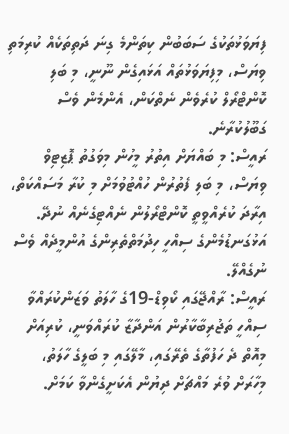ފިޔަވަޅުތަކުގެ ސަބަބުން ކިތަންމެ ގިނަ ދަތިތަކެއް ކުރިމަތި ވިޔަސް، މިފިޔަވަޅުތައް އަޅައިގެން ނޫނީ، މި ބަލި ކޮންޓްރޯލް ކުރެވެން ނެތްކަން، އެންމެން ވެސް ގަބޫލުކުރާނެ.
ރައީސް: މި ބައްޔަށް އިތުރު މީހުން މިވަގުތު ޕޮޒިޓިވް ވިޔަސް، މި ބަލި ފެތުރުން ހުއްޓުވުމަށް މި ކުރާ މަސައްކަތް، އިރާދަ ކުރެއްވީތީ ކޮންޓްރޯލުން ނެއްޓިގެނެއް ނުދޭ. އަޅުގަނޑުމެންގެ ސިއްހީ ހިދުމަތްތެރިންގެ އުންމީދެއް ވެސް ނުގެއްލޭ.
ރައީސް: ރާއްޖޭގައި ކޯވިޑް-19ގެ ހާލަތު ވަޒަންކުރައްވާ ސިއްހީ ތަޖުރިބާކާރުން އަންދާޒާ ކުރައްވަނީ، ކުރިއަށް މިއޮތް ދެ ހަފުތާގެ ތެރޭގައި، މާލޭގައި މި ބަލީގެ ހާލަތު، މިހާރަށް ވުރެ މައްޗަށް ދިޔުން އެކަށީގެންވާ ކަމަށް.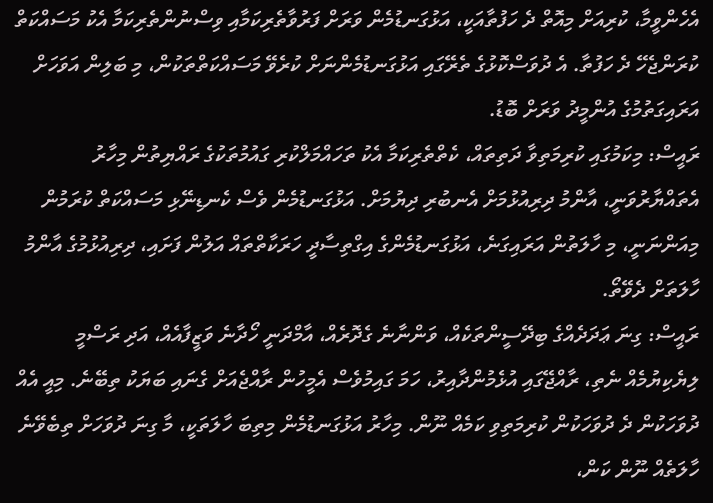އެހެންވީމާ، ކުރިއަށް މިއޮތް ދެ ހަފުތާއަކީ، އަޅުގަނޑުމެން ވަރަށް ފަރުވާތެރިކަމާއި ވިސްނުންތެރިކަމާ އެކު މަސައްކަތް ކުރަންޖެހޭ ދެ ހަފުތާ. އެ ދުވަސްކޮޅުގެ ތެރޭގައި އަޅުގަނޑުމެންނަށް ކުރެވޭ މަސައްކަތްތަކުން، މި ބަލިން އަވަހަށް އަރައިގަތުމުގެ އުންމީދު ވަރަށް ބޮޑު.
ރައީސް: މިކަމުގައި ކުރިމަތިވާ ދަތިތައް، ކެތްތެރިކަމާ އެކު ތަހައްމަލްކުރި ގައުމުތަކުގެ ރައްޔިތުން މިހާރު އެތައްޔާރުވަނީ، އާންމު ދިރިއުޅުމަށް އެނބުރި ދިޔުމަށް. އަޅުގަނޑުމެން ވެސް ކެނޑިނޭޅި މަސައްކަތް ކުރަމުން މިއަންނަނީ، މި ހާލަތުން އަރައިގަނެ، އަޅުގަނޑުމެންގެ އިގްތިސާދީ ހަރަކާތްތައް އަލުން ފަށައި، ދިރިއުޅުމުގެ އާންމު ހާލަތަށް ދެވޭތޯ.
ރައީސް: ގިނަ ޢަދަދެއްގެ ބިދޭސީންތަކެއް، ވަންނާނެ ގެދޮރެއް، އާމްދަނީ ހޯދާނެ ވަޒީފާއެއް، އަދި ރަސްމީ ލިޔެކިޔުމެއް ނެތި، ރާއްޖޭގައި އުޅެމުންދާއިރު، ހަމަ ގައިމުވެސް އެމީހުން ރާއްޖެއަށް ގެނައި ބަޔަކު ތިބޭނެ. މިއީ އެއް ދުވަހަކުން ދެ ދުވަހަކުން ކުރިމަތިވި ކަމެއް ނޫން. މިހާރު އަޅުގަނޑުމެން މިތިބަ ހާލަތަކީ، މާ ގިނަ ދުވަހަށް ތިބެވޭނެ ހާލަތެއް ނޫން ކަން،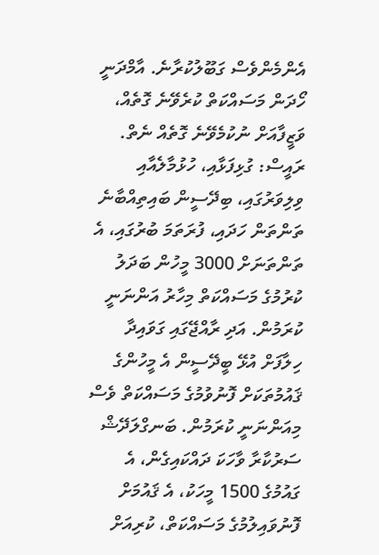އެންމެންވެސް ގަބޫލުކުރާނެ. އާމްދަނީ ހޯދަން މަސައްކަތް ކުރެވޭނެ ގޮތެއް، ވަޒީފާއަށް ނުކުމެވޭނެ ގޮތެއް ނެތް.
ރައީސް: ގުޅިފަޅާއި، ހުޅުމާލެއާއި ވިލިވަރުގައި، ބިދޭސީން ބައިތިއްބާނެ ތަންތަން ހަދައި، ފުރަތަމަ ބުރުގައި، އެ ތަންތަނަށް 3000 މީހުން ބަދަލު ކުރުމުގެ މަސައްކަތް މިހާރު އަންނަނީ ކުރަމުން. އަދި ރާއްޖޭގައި ގަވައިދާ ހިލާފަށް އުޅޭ ބީދޭސީން އެ މީހުންގެ ޤައުމުތަކަށް ފޮނުވުމުގެ މަސައްކަތް ވެސް މިއަންނަނީ ކުރަމުން. ބަނގްލަދޭޝް ސަރުކާރާ ވާހަކަ ދައްކައިގެން، އެ ގައުމުގެ 1500 މީހަކު، އެ ޤައުމަށް ފޮނުވައިލުމުގެ މަސައްކަތް، ކުރިއަށް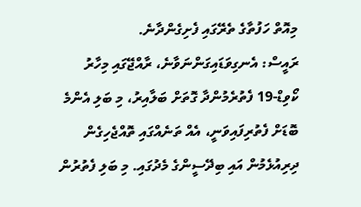މިއޮތް ހަފުތާގެ ތެރޭގައި ފެށިގެންދާނެ.
ރައީސް: އެނގިވަޑައިގަންނަވާނެ، ރާއްޖޭގައި މިހާރު ކޯވިޑް-19 ފެތުރެމުންދާ ގޮތަށް ބަލާއިރު، މި ބަލި އެންމެ ބޮޑަށް ފެތުރިފައިވަނީ، އެއް ތަނެއްގައި ތޮއްޖެހިގެން ދިރިއުޅެމުން އައި ބިދޭސީންގެ މެދުގައި. މި ބަލި ފެތުރުން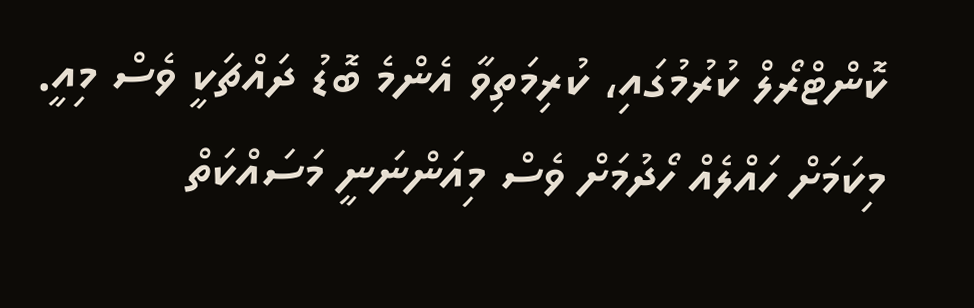ކޮންޓްރޯލް ކުރުމުގައި، ކުރިމަތިވާ އެންމެ ބޮޑު ދައްޗަކީ ވެސް މިއީ. މިކަމަށް ހައްލެއް ހޯދުމަށް ވެސް މިއަންނަނީ މަސައްކަތް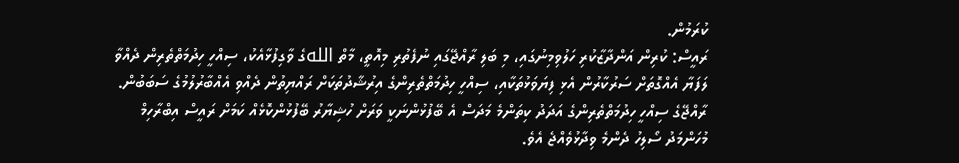ކުރަމުން.
ރައީސް: ކުރިން އަންދާޒާކުރި ހަލުވިމިނުގައި، މި ބަލި ރާއްޖޭގައި ނުފެތުރި މިއޮތީ، މާތް اللهގެ ވާގިފުޅާއެކު، ސިއްހީ ހިދުމަތްތެރިން ދެއްވާ ލަފަޔާ އެއްގޮތަށް ސަރުކާރުން އެޅި ފިޔަވަޅުތަކާއި، ސިއްހީ ހިދުމަތްތެރިންގެ އިރުޝާދުތަކަށް ރައްޔިތުން ދެއްވި އެއްބާރުލުމުގެ ސަބަބުން.
ރާއްޖޭގެ ސިއްހީ ހިދުމަތްތެރިންގެ އަދަދު ކިތަންމެ މަދަސް އެ ބޭފުޅުންނަކީ ވަރަށް ހުޝިޔާރު ބޭފުޅުންކޮޅެއް ކަމަށް ރައީސް އިބްރާހިމް މުހަންމަދު ސޯލިހު ދެންމެ ވިދާޅުވެއްޖެ އެވެ.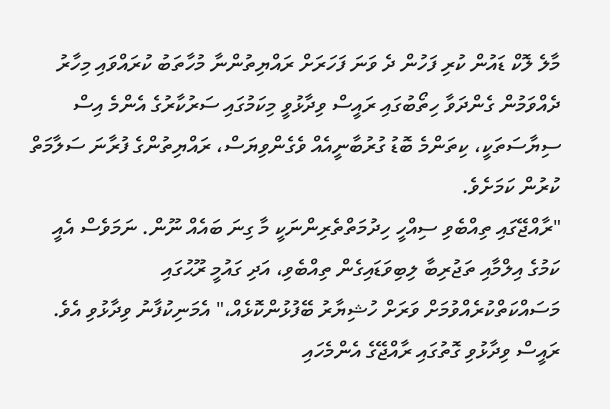މާލެ ލޮކް ޑައުން ކުރި ފަހުން ދެ ވަނަ ފަހަރަށް ރައްޔިތުންނާ މުހާތަބު ކުރައްވައި މިހާރު ދެއްވަމުން ގެންދަވާ ހިތޯބުގައި ރައީސް ވިދާޅުވީ މިކަމުގައި ސަރުކާރުގެ އެންމެ އިސް ސިޔާސަތަކީ، ކިތަންމެ ބޮޑު ގުރުބާނީއެއް ވެގެންވިޔަސް، ރައްޔިތުންގެ ފުރާނަ ސަލާމަތް ކުރުން ކަމަށެވެ.
"ރާއްޖޭގައި ތިއްބެވި ސިއްހީ ހިދުމަތްތެރިންނަކީ މާ ގިނަ ބައެއް ނޫން. ނަމަވެސް އެއީ ކަމުގެ އިލްމާއި ތަޖުރިބާ ލިބިވަޑައިގެން ތިއްބެވި، އަދި ގައުމީ ރޫޙުގައި މަސައްކަތްކުރެއްވުމަށް ވަރަށް ހުޝިޔާރު ބޭފުޅުންކޮޅެއް،" އެމަނިކުފާނު ވިދާޅުވި އެވެ.
ރައީސް ވިދާޅުވި ގޮތުގައި ރާއްޖޭގެ އެންމެހައި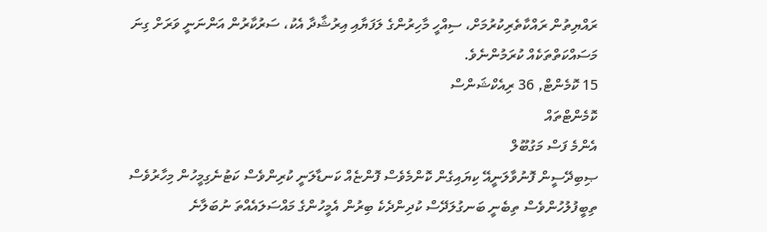ރައްޔިތުން ރައްކާތެރިކުރުމަށް، ސިއްހީ މާހިރުންގެ ލަފަޔާއި އިރުޝާދާ އެކު، ސަރުކާރުން އަންނަނީ ވަރަށް ގިނަ މަސައްކަތްތަކެއް ކުރަމުންނެވެ.
15 ކޮމެންޓް, 36 ރިއެކްޝަންސް
ކޮމެންޓްތައް
އެންމެ ފަސް މަގުބޫލް
ޞިބިދޭސީން ފޮނުވާލަނީއޭ ކިޔައިގެން ކޮންމެވެސް ފޮންޏެއް ކަނޑާލަނީ ކުރިންވެސް ކަޓުނެގިމީހުން މިހާރުވެސް ތިބީފުލުހުންވެސް ތިބެނީ ބަނގުލަދޭސް ކުދިންދެކެ ބިރުން އެމީހުންގެ މައްސަލައެއްތަ ނުބަލާނެ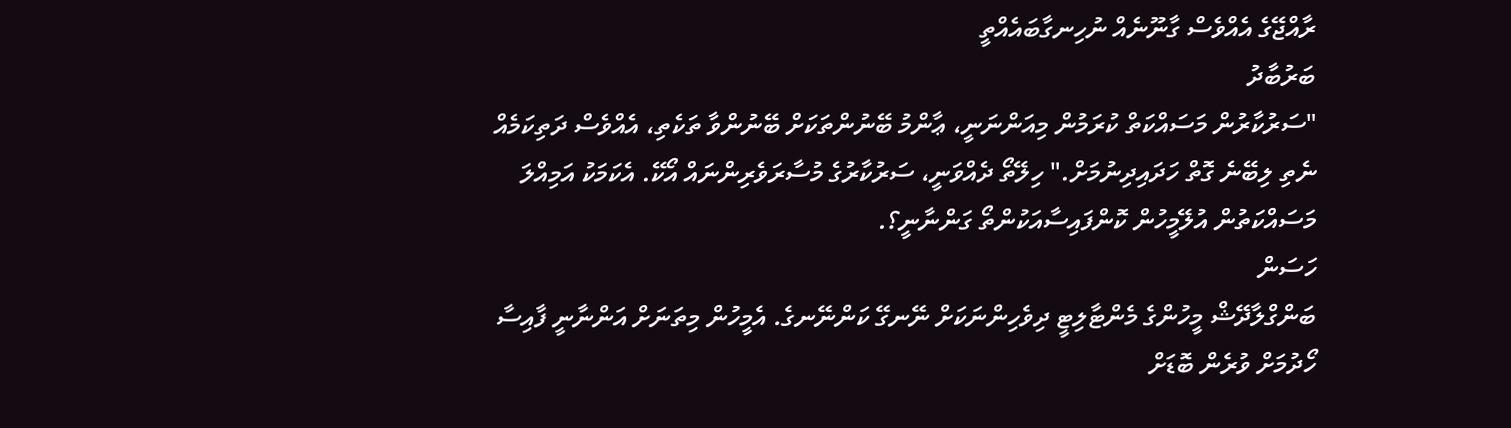ރާއްޖޭގެ އެއްވެސް ގާނޫނެއް ނުހިނގާބައެއްތީ
ބަރުބާދު
"ސަރުކާރުން މަސައްކަތް ކުރަމުން މިއަންނަނީ، ޢާންމު ބޭނުންތަކަށް ބޭނުންވާ ތަކެތި، އެއްވެސް ދަތިކަމެއް ނެތި ލިބޭނެ ގޮތް ހަދައިދިނުމަށް." ހިލޭތޯ ދެއްވަނީ، ސަރުކާރުގެ މުސާރަވެރިންނައް އޯކޭ. އެކަމަކު އަމިއްލަ މަސައްކަތުން އުލޭމީހުން ކޮންފައިސާއަކުންތޯ ގަންނާނީ؟.
ހަސަން
ބަންގްލާދޭޝް މީހުންގެ މެންޓާލިޓީ ދިވެހިންނަކަށް ނޭނގޭ ކަންނޭނގެ. އެމީހުން މިތަނަށް އަންނާނީ ފާއިސާ ހޯދުމަށް ވުރެން ބޮޑަށް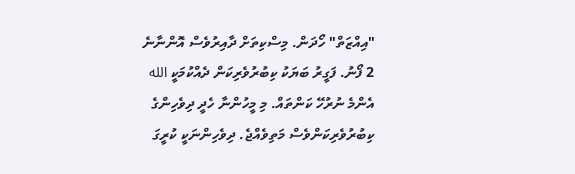"އިއްޒަތް" ހޯދަން. މިސްކިތަށް ދާއިރުވެސް އޮންނާނެ 2 ފޯނު. ފަގީރު ބަޔަކު ކިބުރުވެރިކަން ދެއްކުމަކީ الله އެންމެ ނުރުހޭ ކަންތައް. މި މީހުންނާ ހެދީ ދިވެހިންގެ ކިބުރުވެރިކަންވެސް މަތިވެއްޖެ. ދިވެހިންނަކީ ކުރީގަ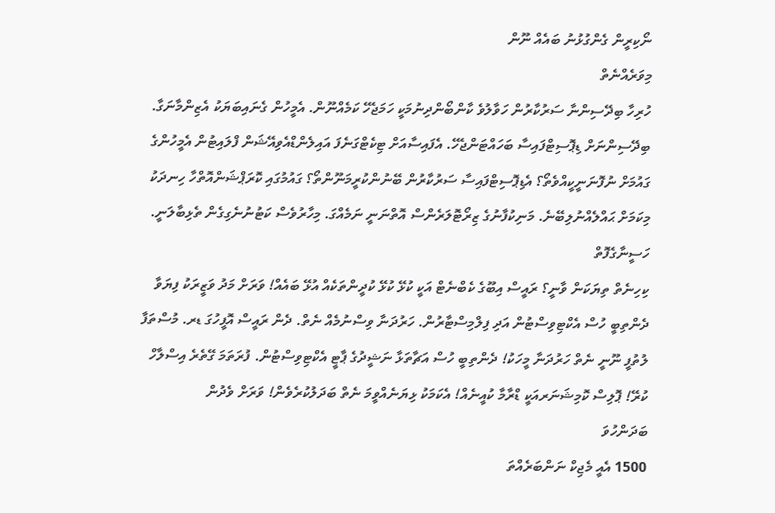ނޯކިރީން ގެންގުޅުނު ބައެއް ނޫން
މިވަރެއްނެތް
ހުރިހާ ބިދޭސިންނާ ސަރުކާރުން ހަވާލުވެ ކާންބޯންދިނުމަކީ ހަމަޖެހޭ ކަމެއްނޫން. އެމީހުން ގެނައިބަޔަކު އެޒިންމާނަގާ. ބިދޭސިންނަށް ޑިޕޮސިޓްފައިސާ ބަހައްޓަންޖެހޭ. އެފައިސާއަށް ޓިކެޓްގަނެފަ އައިލެންޑްއެވިއޭޝަން ފްލައިޓުން އެމީހުންގެ ގައުމަށް ނުފޮނަނީކީއްވެތޯ؟ އެޑިޕޮސިޓްފައިސާ ސަރުކާރުން ބޭނުންކުރީމަނޫންތޯ؟ ގައުމުގައި ކޮރަޕްޝަންއޮތްހާ ހިނދަކު މިކަމަށް ޙައްލެއްނުލިބޭނެ. މަނިކުފާނުގެ ޒިރޯޓޮލަރެންސް އޮތްނަނީ ނަމެއްގަ. މިހާރުވެސް ކަޓުނުނެގިގެން ތެޅިބާލަނީ.
ހަސީނާގެފޮތް
ކިހިނެތް ތިޔަކަން ވާނީ؟ ރައީސް އިބޫގެ ކެބްނެޓް އަކީ ކުޅޭ ކުޅޭ ކުދީންތަކެއް އުޅޭ ބައެއް! ވަރަށް މަދު ވަޒީރަކު ފިޔަވާ ދެންތިބީ ހުސް އެކްޓިވިސްޓުން އަދި ފިލްމިސްޓާރުން. ހަރުދަނާ ވިސްނުމެއް ނެތް. ދެން ރައީސް އޮފީހުގަ ޑރ. މުސްތަފާ ލުތުފީ ނޫނީ ނެތް ހަރުދަނާ މީހަކު! ދެންތިބީ ހުސް އަޗާތަޅާ ނަޝީދުގެ ޕާޓީ އެކްޓިވިސްޓުން. ފުރަތަމަ ގޭތެރެ އިސްލާހް ކުރޭ! ޕޮލިސް ކޮމިޝަނަރއަކީ ޑްރާމާ ކުއީނެއް! އެކަމަކު ޅިޔަނެއްވީމަ ނެތް ބަދަލުކުރެވެން! ވަރަށް ވެދުން
ބަދަންހުވަ
1500 އެއީ މެޖިކް ނަންބަރެއްތަ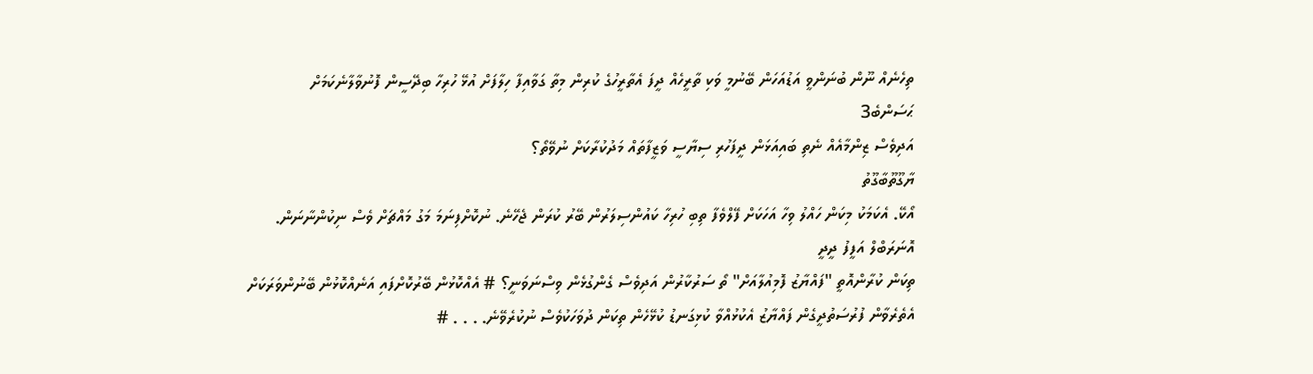ތިހެނެއް ނޫން ބުނަންވީ އަޑުއަހަން ބޭނުމީ ވަކި ތާރީހެއް ދީފަ އެތާރީހުގެ ކުރިން މިތާ ގަވާއިފާ ހިލާފަށް އުޅޭ ހުރިހާ ބިދޭސީން ފޮނުވާލާނެކަމަށް
ޙަސަންބެ3
އަދިވެސް ޒިންމާއެއް ނެތި ބައިއަޅަން ދީފަހުރި ސިޔާސީ ވަޒީފާތައް މަދުކުރާކަށް ނުވޭތޯ؟
ޔާގޫތޫބާގޫތު
އޯކޭ. އެކަމަކު މިކަން ހައްލު ވިހާ އަހަކަށް ފޭލްވެފާ ތިބި ހުރިހާ ކައުންސިލަރުން ބޭރު ކުރަން ޖެހޭނެ. ނުކޮށްފިނަމަ މަގު މައްޗަށް ވެސް ނިކުންނާނަން.
އޮނަރަބްލް އަފީފު ދީދީ
ތިކަން ކުރާންއޮތީ "ފައްޔާޒު ފޮމިއުލާއަށް" ތޯ ސަރުކާރުން އަދިވެސް ގެންގުޅެން ވިސްނަވަނީ؟ # އެއްކޮޅުން ބޭރުކޮށްފައި އަނެއްކޮޅުން ބޭނުންވަރަކަށް އެތެރެވާން ފުރުސަތުދީގެން ފައްޔާޒު އެކުޅުއްވާ ކުޅިގަނޑު ކުޅޭހެން ތިކަން ދުވަހަކުވެސް ނުކުރެވޭނެ. . . . #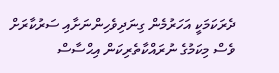ދެރަކަމަކީ އަހަރުމެން ގިނަދިވެހިންނަށާއި ސަރުކާރަށް ވެސް މިކަމުގެ ނުރައްކާތެރިކަން އިޙްސާސް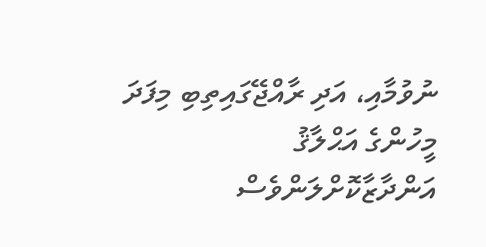ނުވުމާއި، އަދި ރާއްޖޭގައިތިބި މިފަދަ މީހުންގެ އަޙްލާޤު އަންދާޒާކޮށްލަންވެސް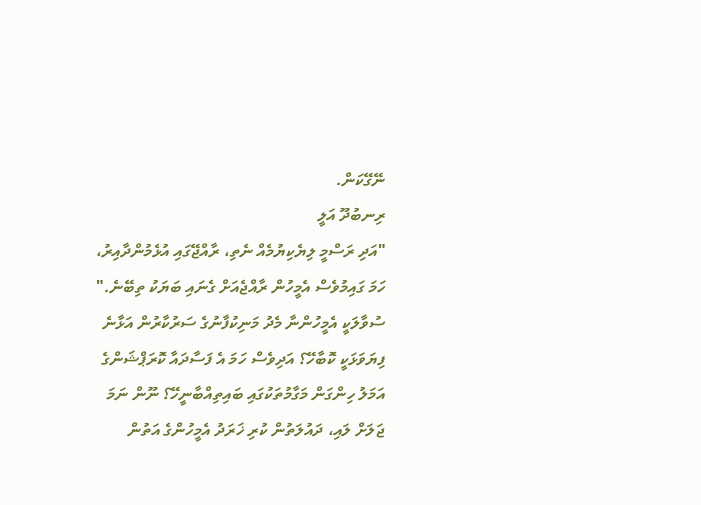ނޭގޭކަން.
ރިނބުދޫ އަލީ
"އަދި ރަސްމީ ލިޔެކިޔުމެއް ނެތި، ރާއްޖޭގައި އުޅެމުންދާއިރު، ހަމަ ގައިމުވެސް އެމީހުން ރާއްޖެއަށް ގެނައި ބަޔަކު ތިބޭނެ." ސުވާލަކީ އެމީހުންނާ މެދު މަނިކުފާނުގެ ސަރުކާރުން އަޅާނެ ފިޔަވަޅަކީ ކޮބާހޭ؟ އަދިވެސް ހަމަ އެ ފަސާދައާ ކޮރަޕްޝަންގެ އަމަލު ހިންގަން މަގާމުތަކުގައި ބައިތިއްބާނީހޭ؟ ނޫން ނަމަ ޖަލަށް ލައި، ދައުލަތުން ކުރި ޚަރަދު އެމީހުންގެ އަތުން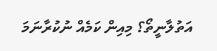އަތުލާނީތޯ؟ މިއިން ކަމެއް ނުކުރާނަމަ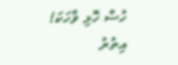ހުސް ހޮޅި ވާހަކަ!
އިތުރު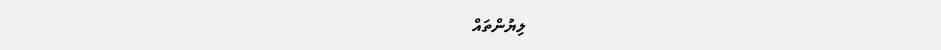ލިޔުންތައް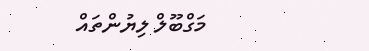މަގްބޫލް ލިޔުންތައް